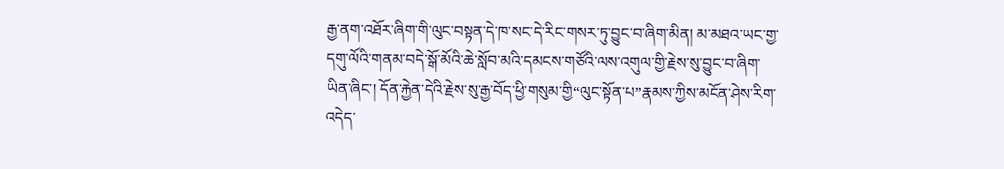རྒྱ་ནག་འཐོར་ཞིག་གི་ལུང་བསྟན་དེ་ཁ་སང་དེ་རིང་གསར་ཏུ་བྱུང་བ་ཞིག་མིན། མ་མཐའ་ཡང་གྱ་དགུ་ལོའི་གནམ་བདེ་སྒོ་མོའི་ཆེ་སློབ་མའི་དམངས་གཙོའི་ལས་འགུལ་གྱི་རྗེས་སུ་བྱུང་བ་ཞིག་ཡིན་ཞིང་། དོན་རྐྱེན་དེའི་རྗེས་སུ་རྒྱ་བོད་ཕྱི་གསུམ་གྱི“ལུང་སྟོན་པ”རྣམས་ཀྱིས་མངོན་ཤེས་རིག་འདེད་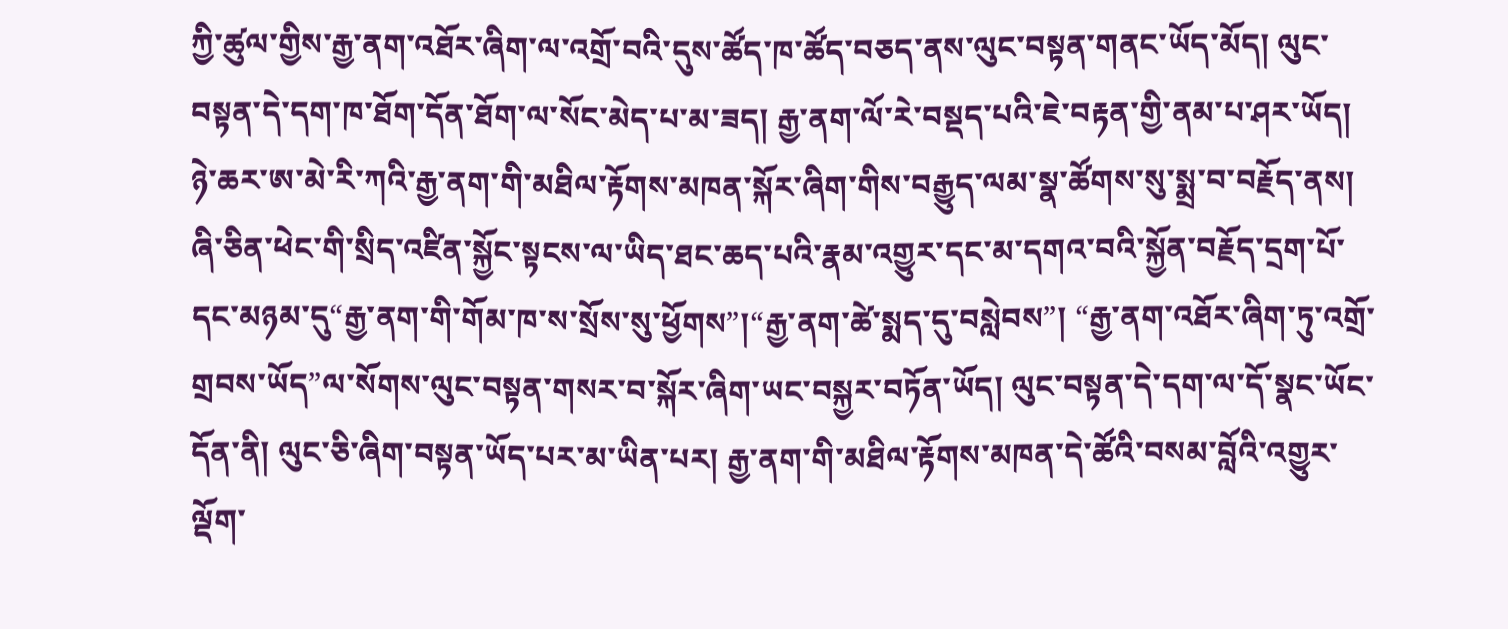ཀྱི་ཚུལ་གྱིས་རྒྱ་ནག་འཐོར་ཞིག་ལ་འགྲོ་བའི་དུས་ཚོད་ཁ་ཚོད་བཅད་ནས་ལུང་བསྟན་གནང་ཡོད་མོད། ལུང་བསྟན་དེ་དག་ཁ་ཐོག་དོན་ཐོག་ལ་སོང་མེད་པ་མ་ཟད། རྒྱ་ནག་ལོ་རེ་བསྡད་པའི་ཇེ་བརྟན་གྱི་ནམ་པ་ཤར་ཡོད། ཉེ་ཆར་ཨ་མེ་རི་ཀའི་རྒྱ་ནག་གི་མཐིལ་རྟོགས་མཁན་སྐོར་ཞིག་གིས་བརྒྱུད་ལམ་སྣ་ཚོགས་སུ་སྨྲ་བ་བརྗོད་ནས། ཞི་ཅིན་ཕེང་གི་སྲིད་འཛིན་སྐྱོང་སྟངས་ལ་ཡིད་ཐང་ཆད་པའི་རྣམ་འགྱུར་དང་མ་དགའ་བའི་སྐྱོན་བརྗོད་དྲག་པོ་དང་མཉམ་དུ“རྒྱ་ནག་གི་གོམ་ཁ་ས་སྲོས་སུ་ཕྱོགས”།“རྒྱ་ནག་ཚེ་སྨད་དུ་བསླེབས”། “རྒྱ་ནག་འཐོར་ཞིག་ཏུ་འགྲོ་གྲབས་ཡོད”ལ་སོགས་ལུང་བསྟན་གསར་བ་སྐོར་ཞིག་ཡང་བསྐྱར་བཏོན་ཡོད། ལུང་བསྟན་དེ་དག་ལ་དོ་སྣང་ཡོང་དོན་ནི། ལུང་ཅི་ཞིག་བསྟན་ཡོད་པར་མ་ཡིན་པར། རྒྱ་ནག་གི་མཐིལ་རྟོགས་མཁན་དེ་ཚོའི་བསམ་བློའི་འགྱུར་ལྡོག་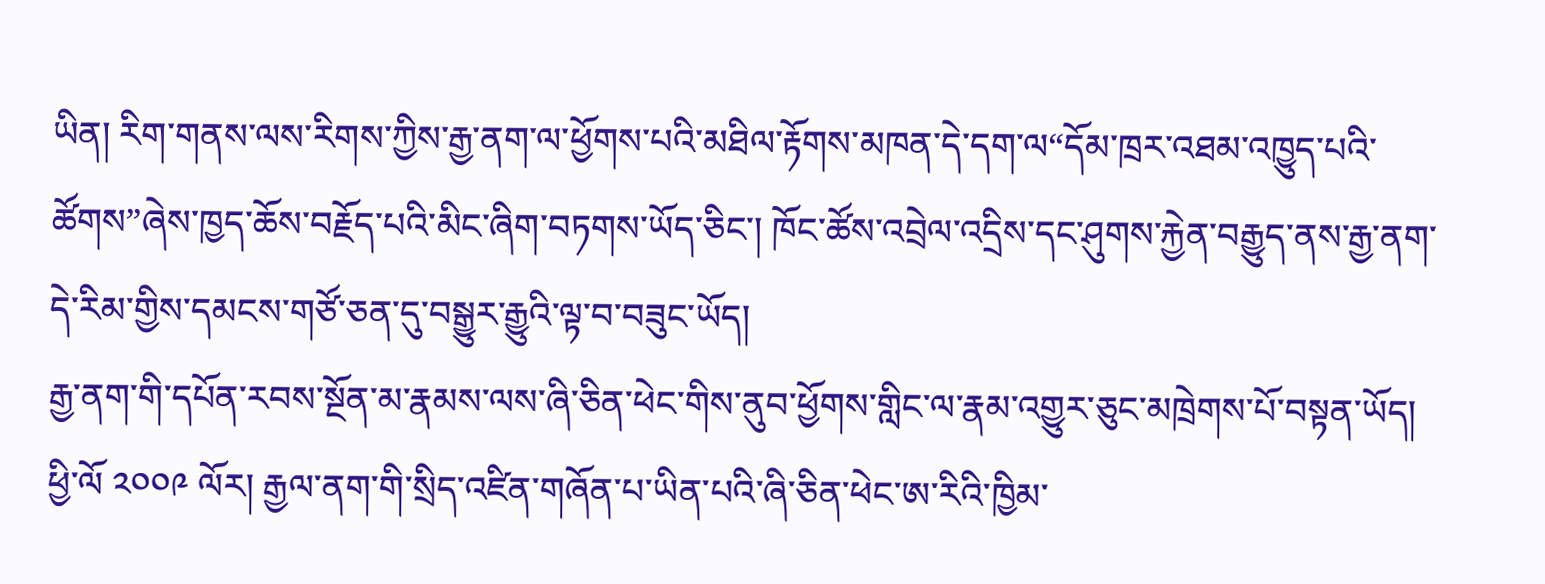ཡིན། རིག་གནས་ལས་རིགས་ཀྱིས་རྒྱ་ནག་ལ་ཕྱོགས་པའི་མཐིལ་རྟོགས་མཁན་དེ་དག་ལ“དོམ་ཁྲར་འཐམ་འཁྱུད་པའི་ཚོགས”ཞེས་ཁྱད་ཆོས་བརྗོད་པའི་མིང་ཞིག་བཏགས་ཡོད་ཅིང་། ཁོང་ཚོས་འབྲེལ་འདྲིས་དང་ཤུགས་རྐྱེན་བརྒྱུད་ནས་རྒྱ་ནག་དེ་རིམ་གྱིས་དམངས་གཙོ་ཅན་དུ་བསྒྱུར་རྒྱུའི་ལྟ་བ་བཟུང་ཡོད།
རྒྱ་ནག་གི་དཔོན་རབས་སྔོན་མ་རྣམས་ལས་ཞི་ཅིན་ཕེང་གིས་ནུབ་ཕྱོགས་གླིང་ལ་རྣམ་འགྱུར་ཅུང་མཁྲེགས་པོ་བསྟན་ཡོད། ཕྱི་ལོ ༢༠༠༩ ལོར། རྒྱལ་ནག་གི་སྲིད་འཛིན་གཞོན་པ་ཡིན་པའི་ཞི་ཅིན་ཕེང་ཨ་རིའི་ཁྱིམ་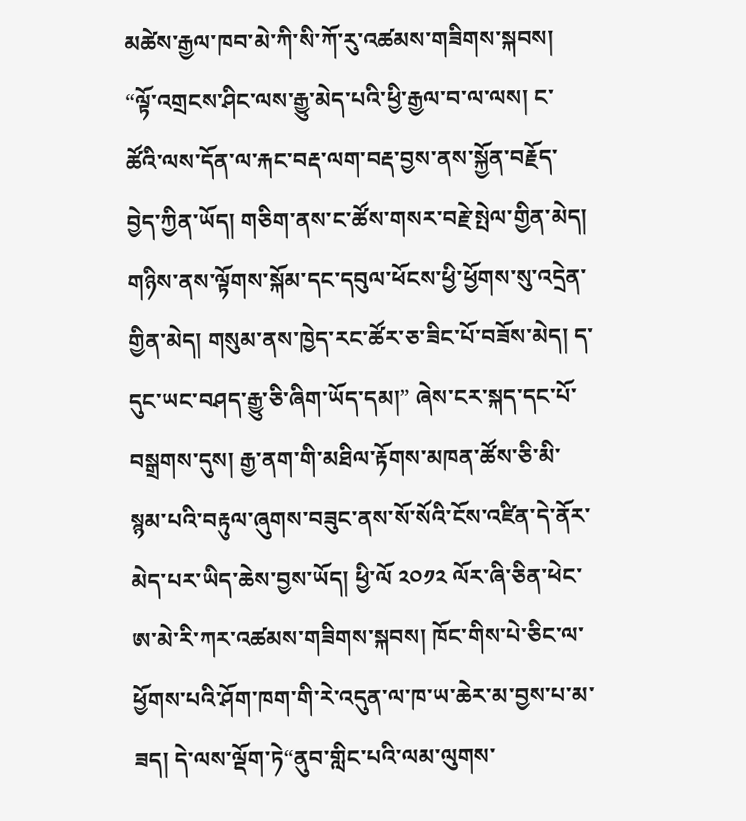མཚེས་རྒྱལ་ཁབ་མེ་ཀི་སི་ཀོ་རུ་འཚམས་གཟིགས་སྐབས། “ལྟོ་འགྲངས་ཤིང་ལས་རྒྱུ་མེད་པའི་ཕྱི་རྒྱལ་བ་ལ་ལས། ང་ཚོའི་ལས་དོན་ལ་རྐང་བརྡ་ལག་བརྡ་བྱས་ནས་སྐྱོན་བརྗོད་བྱེད་ཀྱིན་ཡོད། གཅིག་ནས་ང་ཚོས་གསར་བརྗེ་སྤེལ་གྱིན་མེད། གཉིས་ནས་ལྟོགས་སྐོམ་དང་དབུལ་ཕོངས་ཕྱི་ཕྱོགས་སུ་འདྲེན་གྱིན་མེད། གསུམ་ནས་ཁྱེད་རང་ཚོར་ཅ་ཟིང་པོ་བཟོས་མེད། ད་དུང་ཡང་བཤད་རྒྱུ་ཅི་ཞིག་ཡོད་དམ།” ཞེས་ངར་སྐད་དང་པོ་བསྒྲགས་དུས། རྒྱ་ནག་གི་མཐིལ་རྟོགས་མཁན་ཚོས་ཅི་མི་སྙམ་པའི་བརྟུལ་ཞུགས་བཟུང་ནས་སོ་སོའི་ངོས་འཛིན་དེ་ནོར་མེད་པར་ཡིད་ཆེས་བྱས་ཡོད། ཕྱི་ལོ ༢༠༡༢ ལོར་ཞི་ཅིན་ཕེང་ཨ་མེ་རི་ཀར་འཚམས་གཟིགས་སྐབས། ཁོང་གིས་པེ་ཅིང་ལ་ཕྱོགས་པའི་ཤོག་ཁག་གི་རེ་འདུན་ལ་ཁ་ཡ་ཆེར་མ་བྱས་པ་མ་ཟད། དེ་ལས་ལྡོག་ཏེ“ནུབ་གླིང་པའི་ལམ་ལུགས་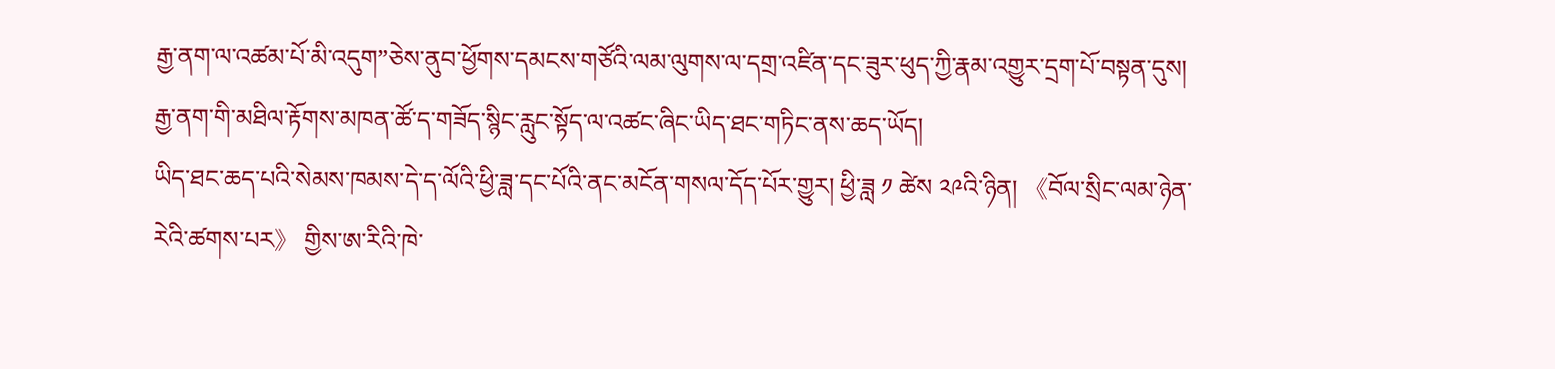རྒྱ་ནག་ལ་འཚམ་པོ་མི་འདུག”ཅེས་ནུབ་ཕྱོགས་དམངས་གཙོའི་ལམ་ལུགས་ལ་དགྲ་འཛིན་དང་ཟུར་ཕུད་ཀྱི་རྣམ་འགྱུར་དྲག་པོ་བསྟན་དུས། རྒྱ་ནག་གི་མཐིལ་རྟོགས་མཁན་ཚོ་ད་གཟོད་སྙིང་རླུང་སྟོད་ལ་འཚང་ཞིང་ཡིད་ཐང་གཏིང་ནས་ཆད་ཡོད།
ཡིད་ཐང་ཆད་པའི་སེམས་ཁམས་དེ་ད་ལོའི་ཕྱི་ཟླ་དང་པོའི་ནང་མངོན་གསལ་དོད་པོར་གྱུར། ཕྱི་ཟླ ༡ ཚེས ༢༩འི་ཉིན། 《བོལ་སྲིང་ལམ་ཉེན་རེའི་ཚགས་པར》 གྱིས་ཨ་རིའི་ཁེ་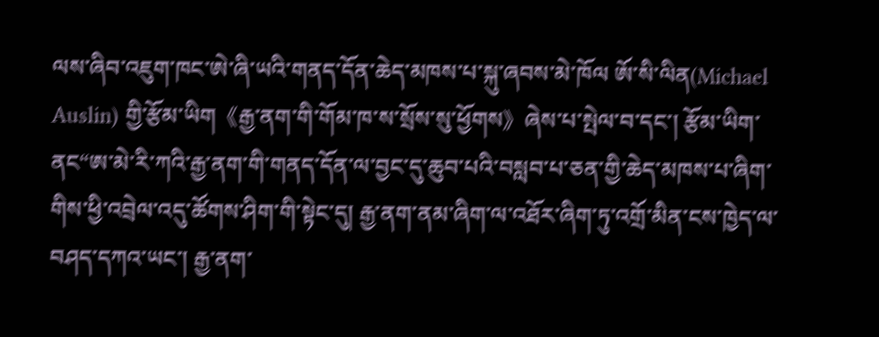ལས་ཞིབ་འཇུག་ཁང་ཨེ་ཞི་ཡའི་གནད་དོན་ཆེད་མཁས་པ་སྐུ་ཞབས་མེ་ཁོལ ཨོ་སི་ལིན(Michael Auslin) གྱི་རྩོམ་ཡིག《རྒྱ་ནག་གི་གོམ་ཁ་ས་སྲོས་སུ་ཕྱོགས》ཞེས་པ་སྤེལ་བ་དང་། རྩོམ་ཡིག་ནང“ཨ་མེ་རི་ཀའི་རྒྱ་ནག་གི་གནད་དོན་ལ་བྱང་དུ་ཆུབ་པའི་བསླབ་པ་ཅན་གྱི་ཆེད་མཁས་པ་ཞིག་གིས་ཕྱི་འབྲེལ་འདུ་ཚོགས་ཤིག་གི་སྟེང་དུ། རྒྱ་ནག་ནམ་ཞིག་ལ་འཐོར་ཞིག་ཏུ་འགྲོ་མིན་ངས་ཁྱེད་ལ་བཤད་དཀའ་ཡང་། རྒྱ་ནག་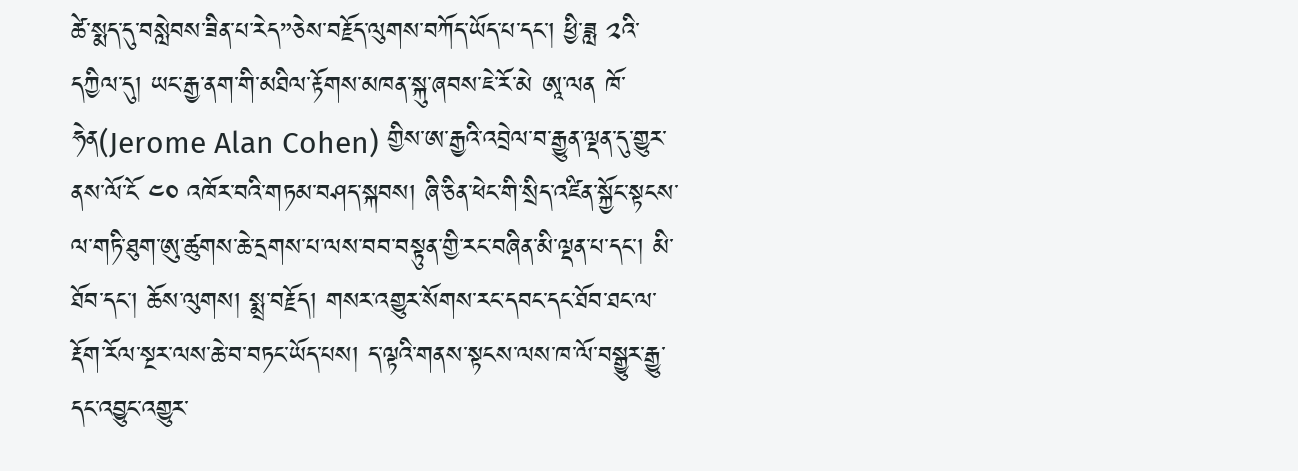ཚེ་སྨད་དུ་བསླེབས་ཟིན་པ་རེད”ཅེས་བརྗོད་ལུགས་བཀོད་ཡོད་པ་དང་། ཕྱི་ཟླ ༢འི་དཀྱིལ་དུ། ཡང་རྒྱ་ནག་གི་མཐིལ་རྟོགས་མཁན་སྐུ་ཞབས་ཇེ་རོ་མེ ཨཱ་ལན ཁོ་ཧེན(Jerome Alan Cohen) གྱིས་ཨ་རྒྱའི་འབྲེལ་བ་རྒྱུན་ལྡན་དུ་གྱུར་ནས་ལོ་ངོ ༤༠ འཁོར་བའི་གཏམ་བཤད་སྐབས། ཞི་ཅིན་ཕེང་གི་སྲིད་འཛིན་སྐྱོང་སྟངས་ལ་གཏི་ཐུག་ཨུ་ཚུགས་ཆེ་དྲགས་པ་ལས་བབ་བསྟུན་གྱི་རང་བཞིན་མི་ལྡན་པ་དང་། མི་ཐོབ་དང་། ཆོས་ལུགས། སྨྲ་བརྗོད། གསར་འགྱུར་སོགས་རང་དབང་དང་ཐོབ་ཐང་ལ་རྡོག་རོལ་སྔར་ལས་ཆེ་བ་བཏང་ཡོད་པས། ད་ལྟའི་གནས་སྟངས་ལས་ཁ་ལོ་བསྒྱུར་རྒྱུ་དང་འབྱུང་འགྱུར་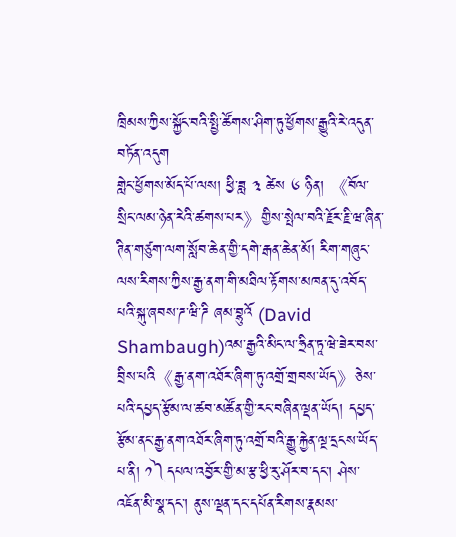ཁྲིམས་ཀྱིས་སྐྱོང་བའི་སྤྱི་ཚོགས་ཤིག་ཏུ་ཕྱོགས་རྒྱུའི་རེ་འདུན་བཏོན་འདུག
གླེང་ཕྱོགས་མོད་པོ་ལས། ཕྱི་ཟླ ༣ ཚེས ༦ ཉིན། 《བོལ་སྲིང་ལམ་ཉེན་རེའི་ཚགས་པར》གྱིས་སྤེལ་བའི་རྗོར་རྗི་ཝ་ཞིན་ཊིན་གཙུག་ལག་སློབ་ཆེན་གྱི་དགེ་རྒན་ཆེན་མོ། རིག་གཞུང་ལས་རིགས་ཀྱིས་རྒྱ་ནག་གི་མཐིལ་རྟོགས་མཁན་དུ་འབོད་པའི་སྐུ་ཞབས་ཌ་ཝི་ཌི ཞམ་བྷུའོ (David Shambaugh)འམ་རྒྱའི་མིང་ལ་ཧྲིན་ཏཱ་ཝེ་ཟེར་བས་བྲིས་པའི《རྒྱ་ནག་འཐོར་ཞིག་ཏུ་འགྲོ་གྲབས་ཡོད》ཅེས་པའི་དཔྱད་རྩོམ་ལ་ཚབ་མཚོན་གྱི་རང་བཞིན་ལྡན་ཡོད། དཔྱད་རྩོམ་ནང་རྒྱ་ནག་འཐོར་ཞིག་ཏུ་འགྲོ་བའི་རྒྱུ་རྐྱེན་ལྔ་དྲངས་ཡོད་པ་ནི། ༡༽དཔལ་འབྱོར་གྱི་མ་རྩ་ཕྱི་རུ་ཤོར་བ་དང་། ཤེས་འཇོན་མི་སྣ་དང་། ནུས་ལྡན་དང་དཔོན་རིགས་རྣམས་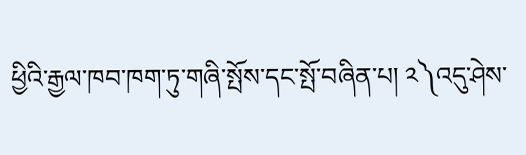ཕྱིའི་རྒྱལ་ཁབ་ཁག་ཏུ་གཞི་སྤོས་དང་སྤོ་བཞིན་པ། ༢༽འདུ་ཤེས་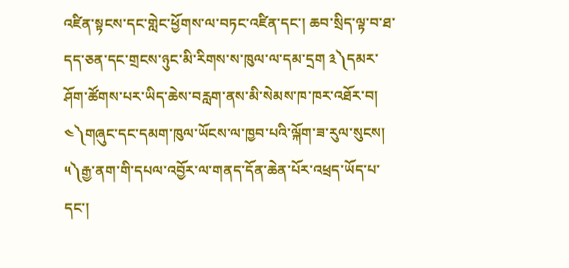འཛིན་སྟངས་དང་གླེང་ཕྱོགས་ལ་བཏང་འཛིན་དང་། ཆབ་སྲིད་ལྟ་བ་ཐ་དད་ཅན་དང་གྲངས་ཉུང་མི་རིགས་ས་ཁུལ་ལ་དམ་དྲག ༣༽དམར་ཤོག་ཚོགས་པར་ཡིད་ཆེས་བརླག་ནས་མི་སེམས་ཁ་ཁར་འཐོར་བ། ༤༽གཞུང་དང་དམག་ཁུལ་ཡོངས་ལ་ཁྱབ་པའི་ལྐོག་ཟ་རུལ་སུངས། ༥༽རྒྱ་ནག་གི་དཔལ་འབྱོར་ལ་གནད་དོན་ཆེན་པོར་འཕྲད་ཡོད་པ་དང་།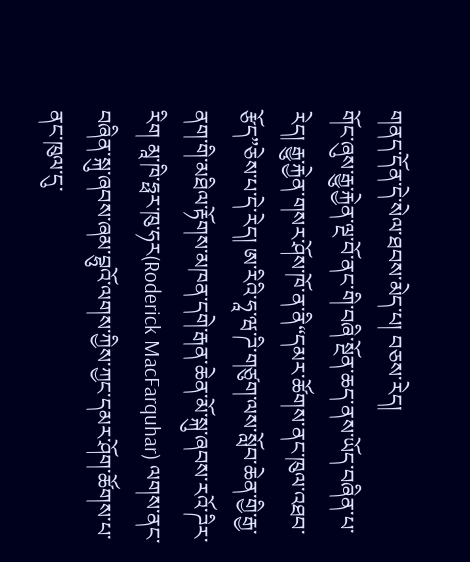གནད་དོན་དེ་སེལ་ཐབས་མེད་པ། བཅས་རེད།
གོང་ཞུས་རྒྱུ་རྐྱེན་ལྔ་བོ་ནང་གི་བཞི་སྔོན་ཆད་ནས་ཡོད་བཞིན་པ་རེད། རྒྱུ་རྐྱེན་གསར་ཤོས་ཁོ་ན་ནི“དམར་ཚོགས་ནང་ཁུལ་འཐབ་རྩོད”ཅེས་པ་དེ་རེད། ཨ་རིའི་ཧཱ་ཝ་ཌི་གཙུག་ལས་སློབ་ཆེན་གྱི་རྒྱ་ནག་གི་མཐིལ་རྟོགས་མཁན་དགེ་རྒན་ཆེན་མོ་སྐུ་ཞབས་རའོ་ཌིར་རིག མཱ་ཁི་ཧྥར་ཁུ་ཧར(Roderick MacFarquhar) ལགས་ནང་བཞིན་སྐུ་ཞབས་ཞམ་བྷུའོ་ལགས་ཀྱིས་ཀྱང་དམར་ཤོག་ཚོགས་པ་ནང་ཁུལ་དུ་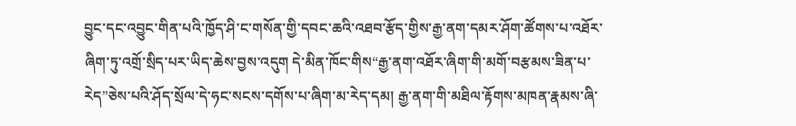བྱུང་དང་འབྱུང་གིན་པའི་ཁྱོད་ཤི་ང་གསོན་གྱི་དབང་ཆའི་འཐབ་རྩོད་གྱིས་རྒྱ་ནག་དམར་ཤོག་ཚོགས་པ་འཐོར་ཞིག་ཏུ་འགྲོ་སྲིད་པར་ཡིད་ཆེས་བྱས་འདུག དེ་མིན་ཁོང་གིས“རྒྱ་ནག་འཐོར་ཞིག་གི་མགོ་བརྩམས་ཟིན་པ་རེད”ཅེས་པའི་ཤོད་སྲོལ་དེ་ཧང་སངས་དགོས་པ་ཞིག་མ་རེད་དམ། རྒྱ་ནག་གི་མཐིལ་རྟོགས་མཁན་རྣམས་ཞི་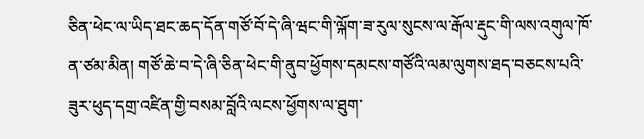ཅིན་ཕེང་ལ་ཡིད་ཐང་ཆད་དོན་གཙོ་བོ་དེ་ཞི་ཝང་གི་ལྐོག་ཟ་རུལ་སུངས་ལ་རྒོལ་རྡུང་གི་ལས་འགུལ་ཁོ་ན་ཙམ་མིན། གཙོ་ཆེ་བ་དེ་ཞི་ཅིན་ཕེང་གི་ནུབ་ཕྱོགས་དམངས་གཙོའི་ལམ་ལུགས་ཐད་བཅངས་པའི་ཟུར་ཕུད་དགྲ་འཛིན་གྱི་བསམ་བློའི་ལངས་ཕྱོགས་ལ་ཐུག་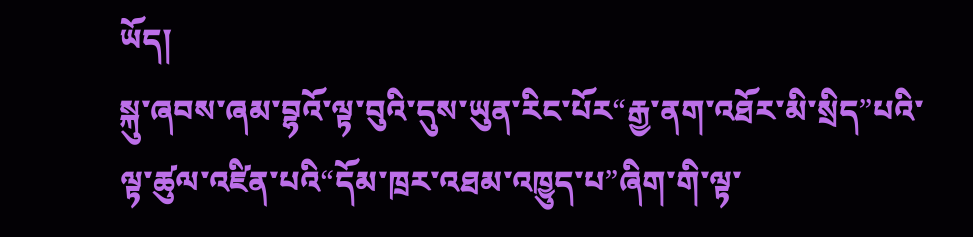ཡོད།
སྐུ་ཞབས་ཞམ་བྷའོ་ལྟ་བུའི་དུས་ཡུན་རིང་པོར“རྒྱ་ནག་འཐོར་མི་སྲིད”པའི་ལྟ་ཚུལ་འཛིན་པའི“དོམ་ཁྲར་འཐམ་འཁྱུད་པ”ཞིག་གི་ལྟ་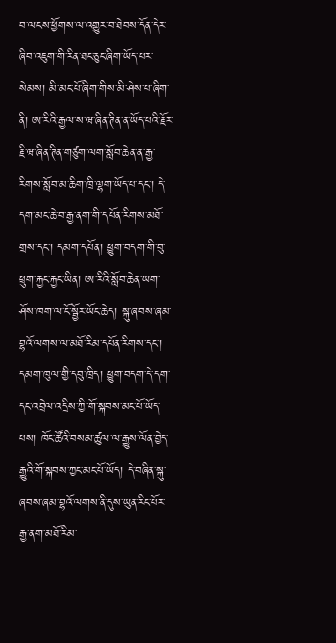བ་ལངས་ཕྱོགས་ལ་འགྱུར་བ་ཐེབས་དོན་དེར་ཞིབ་འཇུག་གི་རིན་ཐང་ཅུང་ཞིག་ཡོད་པར་སེམས། མི་མང་པོ་ཞིག་གིས་མི་ཤེས་པ་ཞིག་ནི། ཨ་རིའི་རྒྱལ་ས་ཝ་ཞིན་ཊིན་ན་ཡོད་པའི་རྗོར་རྗི་ཝ་ཞིན་ཊིན་གཙུག་ལག་སློབ་ཆེན་ན་རྒྱ་རིགས་སློབ་མ་ཆིག་ཁྲི་ལྷག་ཡོད་པ་དང་། དེ་དག་མང་ཆེ་བ་རྒྱ་ནག་གི་དཔོན་རིགས་མཐོ་གྲས་དང་། དམག་དཔོན། ཕྱུག་བདག་གི་བུ་ཕྲུག་རྐྱང་རྐྱང་ཡིན། ཨ་རིའི་སློབ་ཆེན་ཡག་ཤོས་ཁག་ལ་ངོ་སྦྱོར་ཡོང་ཆེད། སྐུ་ཞབས་ཞམ་བྷའོ་ལགས་ལ་མཐོ་རིམ་དཔོན་རིགས་དང་། དམག་ཁུལ་གྱི་དབུ་ཁྲིད། ཕྱུག་བདག་དེ་དག་དང་འབྲེལ་འདྲིས་ཀྱི་གོ་སྐབས་མང་པོ་ཡོད་པས། ཁོང་ཚོའི་བསམ་ཚུལ་ལ་རྒྱུས་ལོན་བྱེད་རྒྱུའི་གོ་སྐབས་ཀྱང་མང་པོ་ཡོད། དེ་བཞིན་སྐུ་ཞབས་ཞམ་བྷའོ་ལགས་ནི་དུས་ཡུན་རིང་པོར་རྒྱ་ནག་མཐོ་རིམ་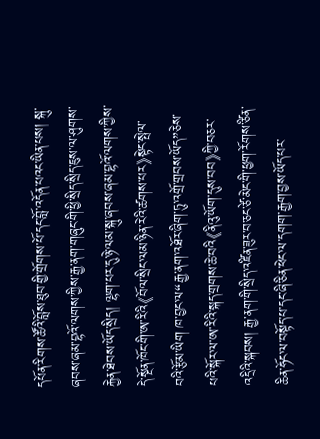དཔོན་རིགས་ཚོའི་བློས་ཐུབ་གྱི་གྲོགས་པོ་དང་བློ་འདོན་པའང་ཡིན་པས། སྐུ་ཞབས་ཞམ་བྷའོ་ལགས་ཀྱིས་རྒྱ་ནག་གཞུང་གི་ཕྱི་སྲིད་སྲིད་ཇུས་ལ་ཤུགས་རྐྱེན་ཐེབས་ཡོད་སྲིད། ལྷག་པར་དུ་ཉེ་ལམ་སྐུ་ཞབས་ཞམ་བྷའོ་ལགས་ཀྱིས་དེ་སྔོན་ཁོང་གི་ཨ་རིའི《བོལ་སྲིང་ལམ་ཉིན་རེའི་ཚགས་པར》སྟེང་སྤེལ་བའི་རྩོམ་ཡིག ཁ་བྱང་ལ“རྒྱ་ནག་འཐོར་ཞིག་ཏུ་འགྲོ་གྲབས་ཡོད”ཅེས་པའི་སྐོར་ལ་ཨ་རིའི་སྐད་གྲགས་ཆེ་བའི《ནིའུ་ཡོག་དུས་བབ》ཀྱི་བཅར་འདྲིའི་སྐབས། རྒྱ་ནག་གི་སྲིད་འཛིན་ཟུར་བ་ཅང་ཙེ་མེང་གི་ཕྱག་རོགས་ཙིན་ཆིན་ཧོང་ལ་བསྟོད་པ་དང་ཞི་ཅིན་ཕེང་ལ་དགག་རྒྱག་བྱས་ཡོད་པར་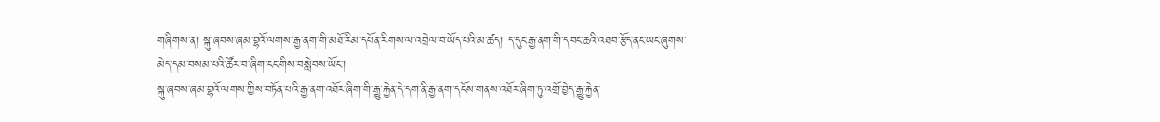གཞིགས་ན། སྐུ་ཞབས་ཞམ་བྷའོ་ལགས་རྒྱ་ནག་གི་མཐོ་རིམ་དཔོན་རིགས་ལ་འབྲེལ་བ་ཡོད་པའི་མ་ཚད། ད་དུང་རྒྱ་ནག་གི་དབང་ཆའི་འཐབ་རྩོད་ནང་ཡང་ཞུགས་མེད་དམ་བསམ་པའི་ཚོར་བ་ཞིག་ངང་གིས་བསླེབས་ཡོང་།
སྐུ་ཞབས་ཞམ་བྷའོ་ལགས་ཀྱིས་བཏོན་པའི་རྒྱ་ནག་འཐོར་ཞིག་གི་རྒྱུ་རྐྱེན་དེ་དག་ནི་རྒྱ་ནག་དངོས་གནས་འཐོར་ཞིག་ཏུ་འགྲོ་བྱེད་རྒྱུ་རྐྱེན་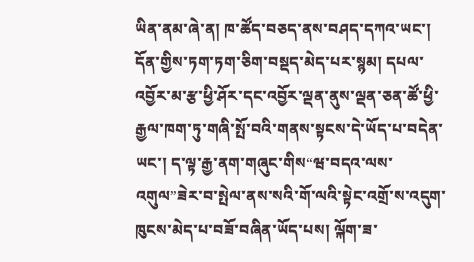ཡིན་ནམ་ཞེ་ན། ཁ་ཚོད་བཅད་ནས་བཤད་དཀའ་ཡང་། དོན་གྱིས་ཏག་ཏག་ཅིག་བསྡད་མེད་པར་སྙམ། དཔལ་འབྱོར་མ་རྩ་ཕྱི་ཤོར་དང་འབྱོར་ལྡན་ནུས་ལྡན་ཅན་ཚོ་ཕྱི་རྒྱལ་ཁག་ཏུ་གཞི་སྤོ་བའི་གནས་སྟངས་དེ་ཡོད་པ་བདེན་ཡང་། ད་ལྟ་རྒྱ་ནག་གཞུང་གིས“ཝ་བདའ་ལས་འགུལ”ཟེར་བ་སྤེལ་ནས་སའི་གོ་ལའི་སྟེང་འགྲོ་ས་འདུག་ཁུངས་མེད་པ་བཟོ་བཞིན་ཡོད་པས། ལྐོག་ཟ་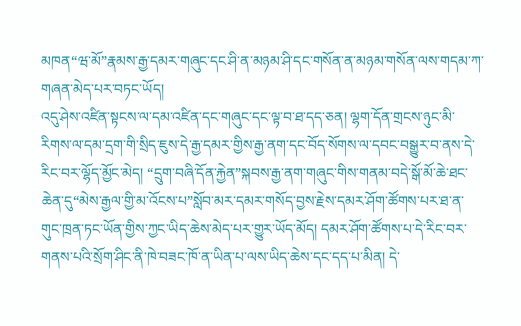མཁན“ཝ་མོ”རྣམས་རྒྱ་དམར་གཞུང་དང་ཤི་ན་མཉམ་ཤི་དང་གསོན་ན་མཉམ་གསོན་ལས་གདམ་ཀ་གཞན་མེད་པར་བཏང་ཡོད།
འདུ་ཤེས་འཛིན་སྟངས་ལ་དམ་འཛིན་དང་གཞུང་དང་ལྟ་བ་ཐ་དད་ཅན། ལྷག་དོན་གྲངས་ཉུང་མི་རིགས་ལ་དམ་དྲག་གི་སྲིད་ཇུས་དེ་རྒྱ་དམར་གྱིས་རྒྱ་ནག་དང་བོད་སོགས་ལ་དབང་བསྒྱུར་བ་ནས་དེ་རིང་བར་ལྷོད་མྱོང་མེད། “དྲུག་བཞི་དོན་རྐྱེན”སྐབས་རྒྱ་ནག་གཞུང་གིས་གནམ་བདེ་སྒོ་མོ་ཆེ་ཐང་ཆེན་དུ“མེས་རྒྱལ་གྱི་མ་འོངས་པ”སློབ་མར་དམར་གསོད་བྱས་རྗེས་དམར་ཤོག་ཚོགས་པར་ཐ་ན་གུང་ཁྲན་ཏང་ཡོན་གྱིས་ཀྱང་ཡིད་ཆེས་མེད་པར་གྱུར་ཡོད་མོད། དམར་ཤོག་ཚོགས་པ་དེ་རིང་བར་གནས་པའི་སྲོག་ཤིང་ནི་ཁེ་བཟང་ཁོ་ན་ཡིན་པ་ལས་ཡིད་ཆེས་དང་དད་པ་མིན། དེ་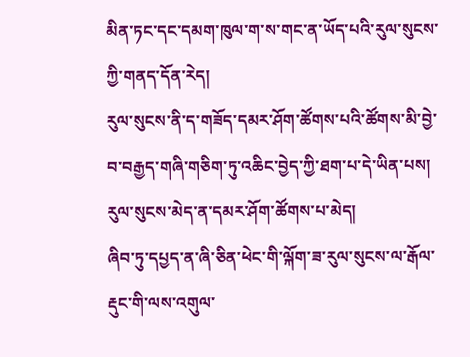མིན་ཏང་དང་དམག་ཁུལ་ག་ས་གང་ན་ཡོད་པའི་རུལ་སུངས་ཀྱི་གནད་དོན་རེད།
རུལ་སུངས་ནི་ད་གཟོད་དམར་ཤོག་ཚོགས་པའི་ཚོགས་མི་བྱེ་བ་བརྒྱད་གཞི་གཅིག་ཏུ་འཆིང་བྱེད་ཀྱི་ཐག་པ་དེ་ཡིན་པས། རུལ་སུངས་མེད་ན་དམར་ཤོག་ཚོགས་པ་མེད།
ཞིབ་ཏུ་དཔྱད་ན་ཞི་ཅིན་ཕེང་གི་ལྐོག་ཟ་རུལ་སུངས་ལ་རྒོལ་རྡུང་གི་ལས་འགུལ་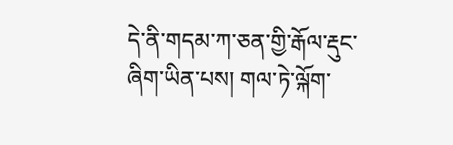དེ་ནི་གདམ་ཀ་ཅན་གྱི་རྒོལ་རྡུང་ཞིག་ཡིན་པས། གལ་ཏེ་ལྐོག་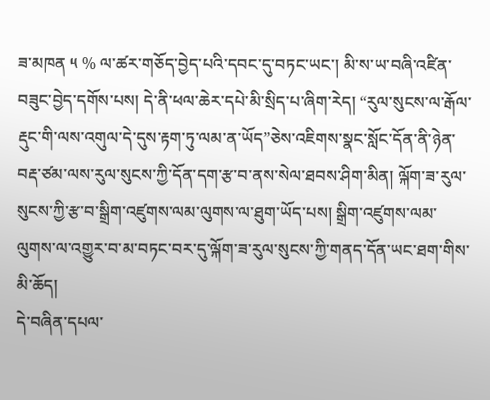ཟ་མཁན ༥ % ལ་ཚར་གཅོད་བྱེད་པའི་དབང་དུ་བཏང་ཡང་། མི་ས་ཡ་བཞི་འཛིན་བཟུང་བྱེད་དགོས་པས། དེ་ནི་ཕལ་ཆེར་དཔེ་མི་སྲིད་པ་ཞིག་རེད། “རུལ་སུངས་ལ་རྒོལ་རྡུང་གི་ལས་འགུལ་དེ་དུས་རྟག་ཏུ་ལམ་ན་ཡོད”ཅེས་འཇིགས་སྣང་སློང་དོན་ནི་ཉེན་བརྡ་ཙམ་ལས་རུལ་སུངས་ཀྱི་དོན་དག་རྩ་བ་ནས་སེལ་ཐབས་ཤིག་མིན། ལྐོག་ཟ་རུལ་སུངས་ཀྱི་རྩ་བ་སྒྲིག་འཛུགས་ལམ་ལུགས་ལ་ཐུག་ཡོད་པས། སྒྲིག་འཛུགས་ལམ་ལུགས་ལ་འགྱུར་བ་མ་བཏང་བར་དུ་ལྐོག་ཟ་རུལ་སུངས་ཀྱི་གནད་དོན་ཡང་ཐག་གིས་མི་ཆོད།
དེ་བཞིན་དཔལ་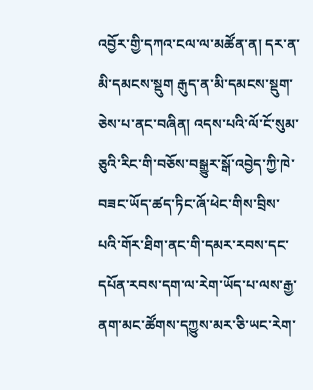འབྱོར་གྱི་དཀའ་ངལ་ལ་མཚོན་ན། དར་ན་མི་དམངས་སྡུག རྒུད་ན་མི་དམངས་སྡུག་ཅེས་པ་ནང་བཞིན། འདས་པའི་ལོ་ངོ་སུམ་ཅུའི་རིང་གི་བཅོས་བསྒྱུར་སྒོ་འབྱེད་ཀྱི་ཁེ་བཟང་ཡོད་ཚད་ཏིང་ཞོ་ཕེང་གིས་བྲིས་པའི་གོར་ཐིག་ནང་གི་དམར་རབས་དང་དཔོན་རབས་དག་ལ་རེག་ཡོད་པ་ལས་རྒྱ་ནག་མང་ཚོགས་དཀྱུས་མར་ཅི་ཡང་རེག་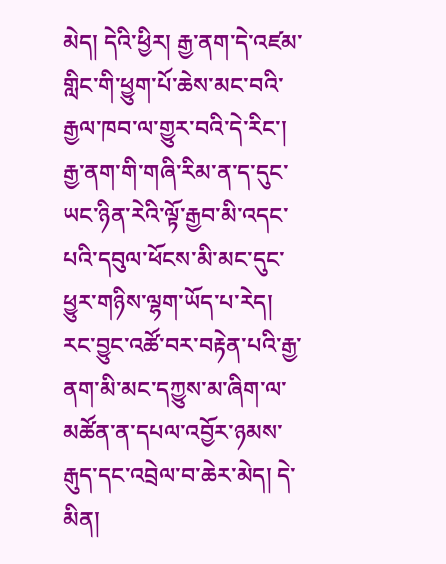མེད། དེའི་ཕྱིར། རྒྱ་ནག་དེ་འཛམ་གླིང་གི་ཕྱུག་པོ་ཆེས་མང་བའི་རྒྱལ་ཁབ་ལ་གྱུར་བའི་དེ་རིང་། རྒྱ་ནག་གི་གཞི་རིམ་ན་ད་དུང་ཡང་ཉིན་རེའི་ལྟོ་རྒྱབ་མི་འདང་པའི་དབུལ་ཕོངས་མི་མང་དུང་ཕྱུར་གཉིས་ལྷག་ཡོད་པ་རེད། རང་བྱུང་འཚོ་བར་བརྟེན་པའི་རྒྱ་ནག་མི་མང་དཀྱུས་མ་ཞིག་ལ་མཚོན་ན་དཔལ་འབྱོར་ཉམས་རྒུད་དང་འབྲེལ་བ་ཆེར་མེད། དེ་མིན།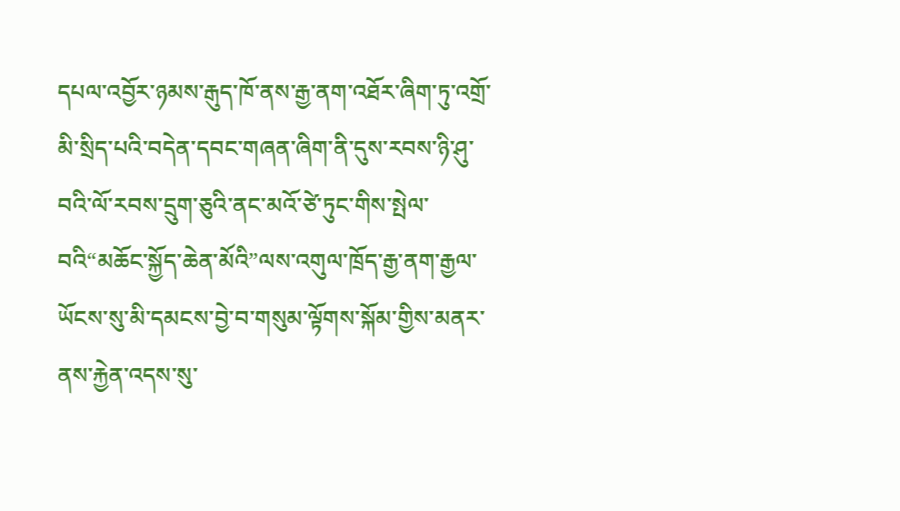དཔལ་འབྱོར་ཉམས་རྒུད་ཁོ་ནས་རྒྱ་ནག་འཐོར་ཞིག་ཏུ་འགྲོ་མི་སྲིད་པའི་བདེན་དབང་གཞན་ཞིག་ནི་དུས་རབས་ཉི་ཤུ་བའི་ལོ་རབས་དྲུག་ཅུའི་ནང་མའོ་ཙེ་ཏུང་གིས་སྤེལ་བའི“མཆོང་སྐྱོད་ཆེན་མོའི”ལས་འགུལ་ཁྲོད་རྒྱ་ནག་རྒྱལ་ཡོངས་སུ་མི་དམངས་བྱེ་བ་གསུམ་ལྟོགས་སྐོམ་གྱིས་མནར་ནས་རྐྱེན་འདས་སུ་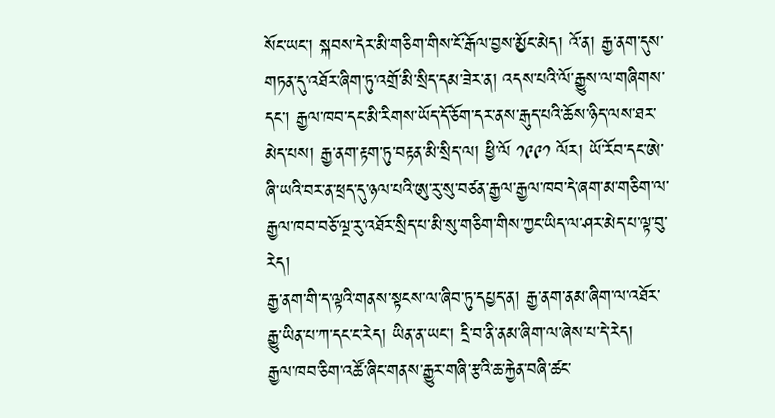སོང་ཡང་། སྐབས་དེར་མི་གཅིག་གིས་ངོ་རྒོལ་བྱས་མྱོང་མེད། འོ་ན། རྒྱ་ནག་དུས་གཏན་དུ་འཐོར་ཞིག་ཏུ་འགྲོ་མི་སྲིད་དམ་ཟེར་ན། འདས་པའི་ལོ་རྒྱུས་ལ་གཞིགས་དང་། རྒྱལ་ཁབ་དང་མི་རིགས་ཡོད་དོ་ཅོག་དར་ནས་རྒུད་པའི་ཆོས་ཉིད་ལས་ཐར་མེད་པས། རྒྱ་ནག་རྟག་ཏུ་བརྟན་མི་སྲིད་ལ། ཕྱི་ལོ ༡༩༩༡ ལོར། ཡོ་རོབ་དང་ཨེ་ཞི་ཡའི་བར་ན་ཕྲད་དུ་ཉལ་པའི་ཨུ་རུ་སུ་བཙན་རྒྱལ་རྒྱལ་ཁབ་དེ་ཞག་མ་གཅིག་ལ་རྒྱལ་ཁབ་བཅོ་ལྔ་རུ་འཐོར་སྲིད་པ་མི་སུ་གཅིག་གིས་ཀྱང་ཡིད་ལ་ཤར་མེད་པ་ལྟ་བུ་རེད།
རྒྱ་ནག་གི་ད་ལྟའི་གནས་སྟངས་ལ་ཞིབ་ཏུ་དཔྱད་ན། རྒྱ་ནག་ནམ་ཞིག་ལ་འཐོར་རྒྱུ་ཡིན་པ་ཀ་དང་ང་རེད། ཡིན་ན་ཡང་། དྲི་བ་ནི་ནམ་ཞིག་ལ་ཞེས་པ་དེ་རེད།
རྒྱལ་ཁབ་ཅིག་འཚོ་ཞིང་གནས་རྒྱུར་གཞི་རྩའི་ཆ་རྐྱེན་བཞི་ཚང་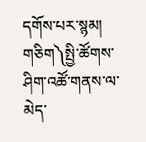དགོས་པར་སྙམ། གཅིག༽སྤྱི་ཚོགས་ཤིག་འཚོ་གནས་ལ་མེད་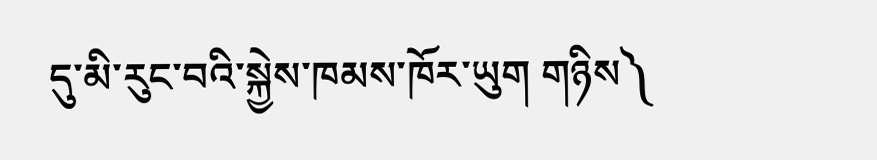དུ་མི་རུང་བའི་སྐྱེས་ཁམས་ཁོར་ཡུག གཉིས༽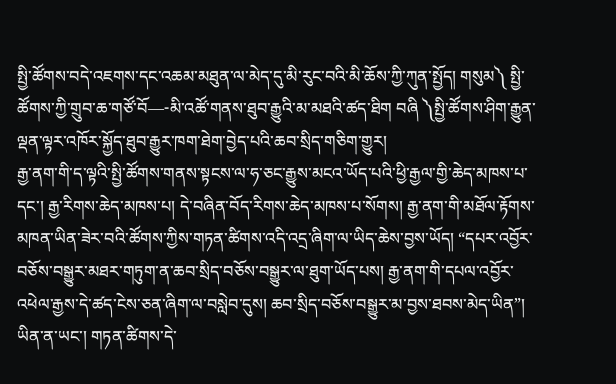སྤྱི་ཚོགས་བདེ་འཇགས་དང་འཆམ་མཐུན་ལ་མེད་དུ་མི་རུང་བའི་མི་ཆོས་ཀྱི་ཀུན་སྤྱོད། གསུམ༽ སྤྱི་ཚོགས་ཀྱི་གྲུབ་ཆ་གཙོ་བོ—-མི་འཚོ་གནས་ཐུབ་རྒྱུའི་མ་མཐའི་ཚད་ཐིག བཞི ༽སྤྱི་ཚོགས་ཤིག་རྒྱུན་ལྡན་ལྟར་འཁོར་སྐྱོད་ཐུབ་རྒྱུར་ཁག་ཐེག་བྱེད་པའི་ཆབ་སྲིད་གཅིག་གྱུར།
རྒྱ་ནག་གི་ད་ལྟའི་སྤྱི་ཚོགས་གནས་སྟངས་ལ་ཧ་ཅང་རྒྱུས་མངའ་ཡོད་པའི་ཕྱི་རྒྱལ་གྱི་ཆེད་མཁས་པ་དང་། རྒྱ་རིགས་ཆེད་མཁས་པ། དེ་བཞིན་བོད་རིགས་ཆེད་མཁས་པ་སོགས། རྒྱ་ནག་གི་མཐོལ་རྟོགས་མཁན་ཡིན་ཟེར་བའི་ཚོགས་ཀྱིས་གཏན་ཚིགས་འདི་འདྲ་ཞིག་ལ་ཡིད་ཆེས་བྱས་ཡོད། “དཔར་འབྱོར་བཅོས་བསྒྱུར་མཐར་གཏུག་ན་ཆབ་སྲིད་བཅོས་བསྒྱུར་ལ་ཐུག་ཡོད་པས། རྒྱ་ནག་གི་དཔལ་འབྱོར་འཕེལ་རྒྱས་དེ་ཚད་ངེས་ཅན་ཞིག་ལ་བསླེབ་དུས། ཆབ་སྲིད་བཅོས་བསྒྱུར་མ་བྱས་ཐབས་མེད་ཡིན”། ཡིན་ན་ཡང་། གཏན་ཚིགས་དེ་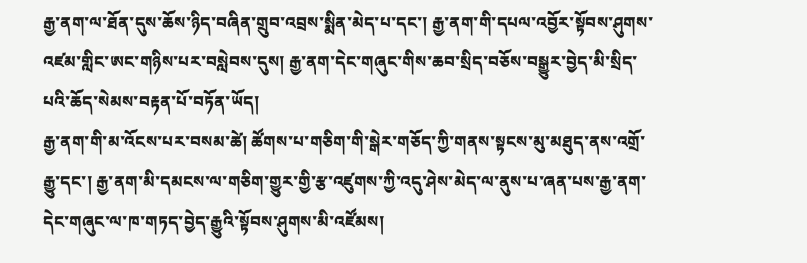རྒྱ་ནག་ལ་ཐོན་དུས་ཆོས་ཉིད་བཞིན་གྲུབ་འབྲས་སྨིན་མེད་པ་དང་། རྒྱ་ནག་གི་དཔལ་འབྱོར་སྟོབས་ཤུགས་འཛམ་གླིང་ཨང་གཉིས་པར་བསླེབས་དུས། རྒྱ་ནག་དེང་གཞུང་གིས་ཆབ་སྲིད་བཅོས་བསྒྱུར་བྱེད་མི་སྲིད་པའི་ཆོད་སེམས་བརྟན་པོ་བཏོན་ཡོད།
རྒྱ་ནག་གི་མ་འོངས་པར་བསམ་ཚེ། ཚོགས་པ་གཅིག་གི་སྒེར་གཅོད་ཀྱི་གནས་སྟངས་མུ་མཐུད་ནས་འགྲོ་རྒྱུ་དང་། རྒྱ་ནག་མི་དམངས་ལ་གཅིག་གྱུར་གྱི་རྩ་འཛུགས་ཀྱི་འདུ་ཤེས་མེད་ལ་ནུས་པ་ཞན་པས་རྒྱ་ནག་དེང་གཞུང་ལ་ཁ་གཏད་བྱེད་རྒྱུའི་སྟོབས་ཤུགས་མི་འཛོམས།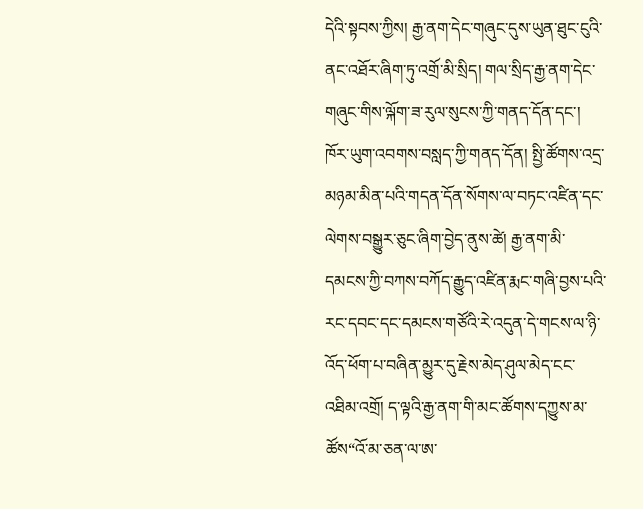དེའི་སྟབས་ཀྱིས། རྒྱ་ནག་དེང་གཞུང་དུས་ཡུན་ཐུང་ངུའི་ནང་འཐོར་ཞིག་ཏུ་འགྲོ་མི་སྲིད། གལ་སྲིད་རྒྱ་ནག་དེང་གཞུང་གིས་ལྐོག་ཟ་རུལ་སུངས་ཀྱི་གནད་དོན་དང་། ཁོར་ཡུག་འབགས་བསླད་ཀྱི་གནད་དོན། སྤྱི་ཚོགས་འདྲ་མཉམ་མིན་པའི་གདན་དོན་སོགས་ལ་བཏང་འཛིན་དང་ལེགས་བསྒྱུར་ཅུང་ཞིག་བྱེད་ནུས་ཚེ། རྒྱ་ནག་མི་དམངས་ཀྱི་བཀས་བཀོད་རྒྱུད་འཛིན་རྨང་གཞི་བྱས་པའི་རང་དབང་དང་དམངས་གཙོའི་རེ་འདུན་དེ་གངས་ལ་ཉི་འོད་ཕོག་པ་བཞིན་མྱུར་དུ་རྗེས་མེད་ཤུལ་མེད་ངང་འཐིམ་འགྲོ། ད་ལྟའི་རྒྱ་ནག་གི་མང་ཚོགས་དཀྱུས་མ་ཚོས“འོ་མ་ཅན་ལ་ཨ་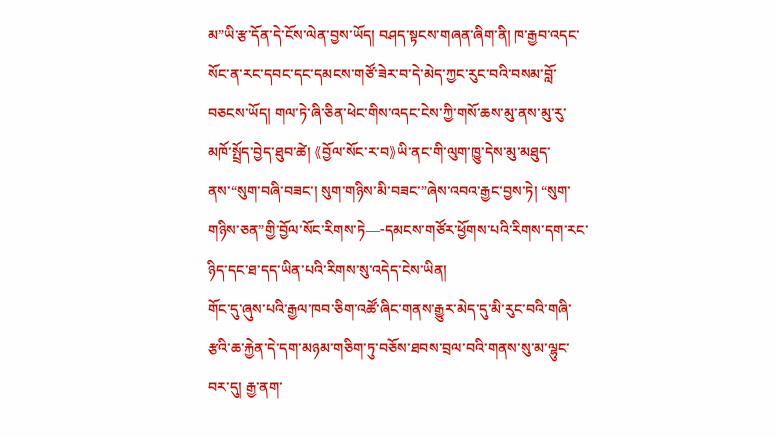མ”ཡི་རྩ་དོན་དེ་ངོས་ལེན་བྱས་ཡོད། བཤད་སྟངས་གཞན་ཞིག་ནི། ཁ་རྒྱབ་འདང་སོང་ན་རང་དབང་དང་དམངས་གཙོ་ཟེར་བ་དེ་མེད་ཀྱང་རུང་བའི་བསམ་བློ་བཅངས་ཡོད། གལ་ཏེ་ཞི་ཅིན་ཕེང་གིས་འདང་ངེས་ཀྱི་གསོ་ཆས་མུ་ནས་མུ་རུ་མཁོ་སྤྲོད་བྱེད་ཐུབ་ཚེ། 《བྱོལ་སོང་ར་བ》ཡི་ནང་གི་ལུག་ཁྱུ་དེས་མུ་མཐུད་ནས་“སུག་བཞི་བཟང་། སུག་གཉིས་མི་བཟང་”ཞེས་འབའ་རྒྱང་བྱས་ཏེ། “སུག་གཉིས་ཅན”གྱི་བྱོལ་སོང་རིགས་ཏེ—-དམངས་གཙོར་ཕྱོགས་པའི་རིགས་དག་རང་ཉིད་དང་ཐ་དད་ཡིན་པའི་རིགས་སུ་འདེད་ངེས་ཡིན།
གོང་དུ་ཞུས་པའི་རྒྱལ་ཁབ་ཅིག་འཚོ་ཞིང་གནས་རྒྱུར་མེད་དུ་མི་རུང་བའི་གཞི་རྩའི་ཆ་རྐྱེན་དེ་དག་མཉམ་གཅིག་ཏུ་བཅོས་ཐབས་བྲལ་བའི་གནས་སུ་མ་ལྷུང་བར་དུ། རྒྱ་ནག་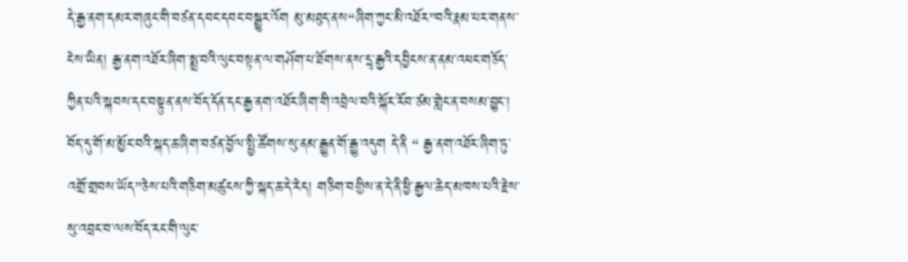དེ་རྒྱ་ནག་དམར་གཞུང་གི་བཙན་དབང་དབང་བསྒྱུར་འོག མུ་མཐུད་ནས“ཞིག་ཀྱང་མི་འཐོར”བའི་རྣམ་པར་གནས་ངེས་ཡིན། རྒྱ་ནག་འཐོར་ཞིག་སྨྲ་བའི་ལུང་བསྟན་ལ་གཤོག་པ་ཐོགས་ནས་དྲྭ་རྒྱའི་དབྱིངས་ན་ནམ་འཕང་གཅོད་ཀྱིན་པའི་སྐབས་དང་བསྟུན་ནས་བོད་དོན་དང་རྒྱ་ནག་འཐོར་ཞིག་གི་འབྲེལ་བའི་སྐོར་རོབ་ཙམ་གླེང་ན་བསམ་བྱུང་།
བོད་དུ་གོ་མ་མྱོང་བའི་སྐད་ཆ་ཞིག་བཙན་བྱོལ་སྤྱི་ཚོགས་སུ་ནམ་རྒྱུན་གོ་རྒྱུ་འདུག དེ་ནི “ རྒྱ་ནག་འཐོར་ཞིག་ཏུ་འགྲོ་གྲབས་ཡོད”ཅེས་པའི་གཅིག་མཚུངས་ཀྱི་སྐད་ཆ་དེ་རེད། གཅིག་བགྱིས་ན་དེ་ནི་ཕྱི་རྒྱལ་ཆེད་མཁས་པའི་རྗེས་སུ་འབྲང་བ་ལས་བོད་རང་གི་ལུང་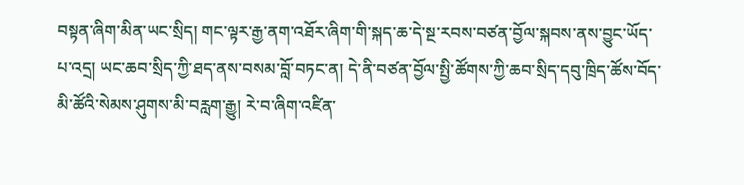བསྟན་ཞིག་མིན་ཡང་སྲིད། གང་ལྟར་རྒྱ་ནག་འཐོར་ཞིག་གི་སྐད་ཆ་དེ་སྔ་རབས་བཙན་བྱོལ་སྐབས་ནས་བྱུང་ཡོད་པ་འདྲ། ཡང་ཆབ་སྲིད་ཀྱི་ཐད་ནས་བསམ་བློ་བཏང་ན། དེ་ནི་བཙན་བྱོལ་སྤྱི་ཚོགས་ཀྱི་ཆབ་སྲིད་དབུ་ཁྲིད་ཚོས་བོད་མི་ཚོའི་སེམས་ཤུགས་མི་བརླག་རྒྱུ། རེ་བ་ཞིག་འཛིན་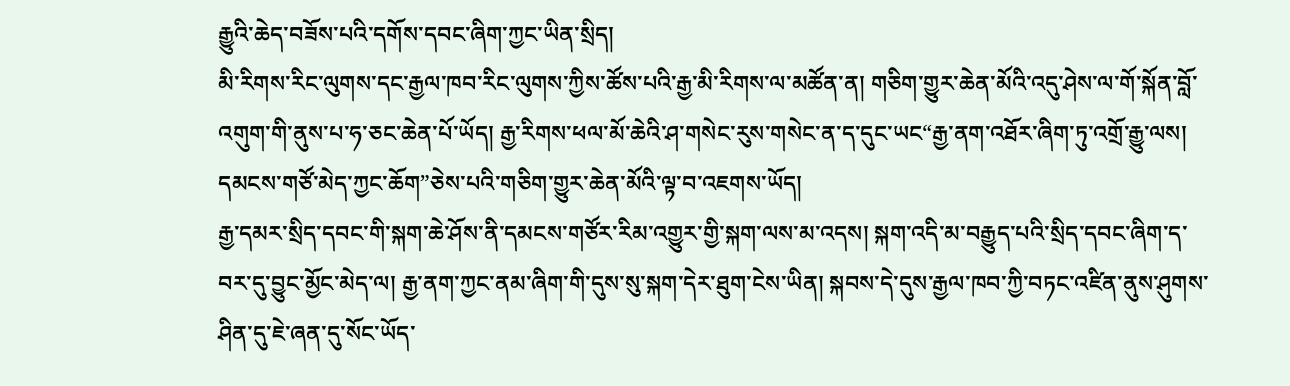རྒྱུའི་ཆེད་བཟོས་པའི་དགོས་དབང་ཞིག་ཀྱང་ཡིན་སྲིད།
མི་རིགས་རིང་ལུགས་དང་རྒྱལ་ཁབ་རིང་ལུགས་ཀྱིས་ཚོས་པའི་རྒྱ་མི་རིགས་ལ་མཚོན་ན། གཅིག་གྱུར་ཆེན་མོའི་འདུ་ཤེས་ལ་གོ་སྐོན་བློ་འགུག་གི་ནུས་པ་ཧ་ཅང་ཆེན་པོ་ཡོད། རྒྱ་རིགས་ཕལ་མོ་ཆེའི་ཤ་གསེང་རུས་གསེང་ན་ད་དུང་ཡང“རྒྱ་ནག་འཐོར་ཞིག་ཏུ་འགྲོ་རྒྱུ་ལས། དམངས་གཙོ་མེད་ཀྱང་ཆོག”ཅེས་པའི་གཅིག་གྱུར་ཆེན་མོའི་ལྟ་བ་འཇགས་ཡོད།
རྒྱ་དམར་སྲིད་དབང་གི་སྐག་ཆེ་ཤོས་ནི་དམངས་གཙོར་རིམ་འགྱུར་གྱི་སྐག་ལས་མ་འདས། སྐག་འདི་མ་བརྒྱུད་པའི་སྲིད་དབང་ཞིག་ད་བར་དུ་བྱུང་མྱོང་མེད་ལ། རྒྱ་ནག་ཀྱང་ནམ་ཞིག་གི་དུས་སུ་སྐག་དེར་ཐུག་ངེས་ཡིན། སྐབས་དེ་དུས་རྒྱལ་ཁབ་ཀྱི་བཏང་འཛིན་ནུས་ཤུགས་ཤིན་དུ་ཇེ་ཞན་དུ་སོང་ཡོད་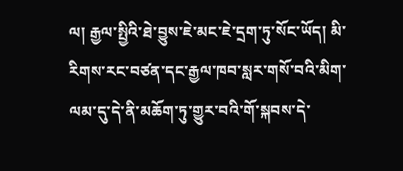ལ། རྒྱལ་སྤྱིའི་ཐེ་བྱུས་ཇེ་མང་ཇེ་དྲག་ཏུ་སོང་ཡོད། མི་རིགས་རང་བཙན་དང་རྒྱལ་ཁབ་སླར་གསོ་བའི་མིག་ལམ་དུ་དེ་ནི་མཆོག་ཏུ་གྱུར་བའི་གོ་སྐབས་དེ་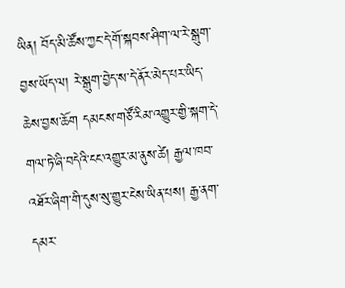ཡིན། བོད་མི་ཚོས་ཀྱང་དེ་གོ་སྐབས་ཤིག་ལ་རེ་སྒུག་བྱས་ཡོད་ལ། རེ་སྒུག་བྱེད་ས་དེ་ནོར་མེད་པར་ཡིད་ཆེས་བྱས་ཆོག དམངས་གཙོ་རིམ་འགྱུར་གྱི་སྐག་དེ་གལ་ཏེ་ཞི་བདེའི་ངང་འགྱུར་མ་ནུས་ཚེ། རྒྱལ་ཁབ་འཐོར་ཞིག་གི་དུས་སུ་གྱུར་ངེས་ཡིན་པས། རྒྱ་ནག་དམར་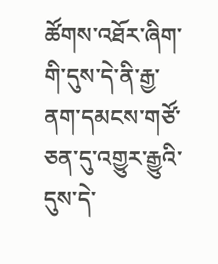ཚོགས་འཐོར་ཞིག་གི་དུས་དེ་ནི་རྒྱ་ནག་དམངས་གཙོ་ཅན་དུ་འགྱུར་རྒྱུའི་དུས་དེ་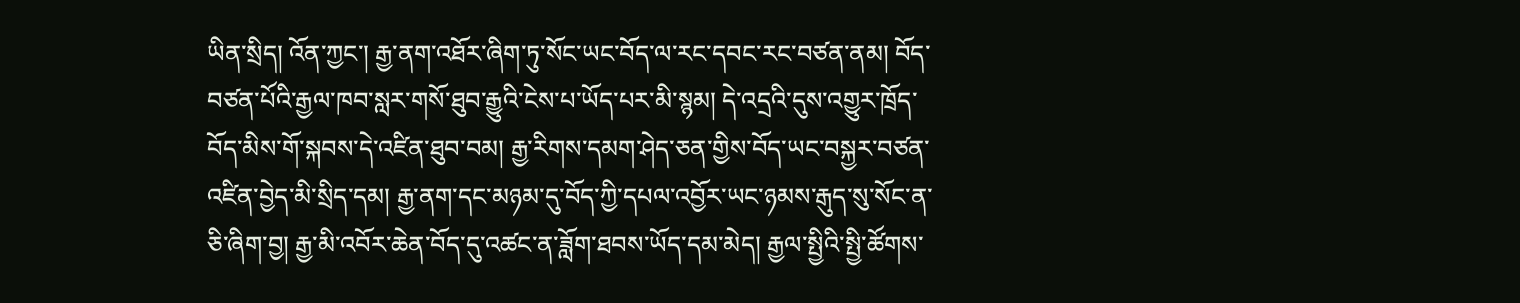ཡིན་སྲིད། འོན་ཀྱང་། རྒྱ་ནག་འཐོར་ཞིག་ཏུ་སོང་ཡང་བོད་ལ་རང་དབང་རང་བཙན་ནམ། བོད་བཙན་པོའི་རྒྱལ་ཁབ་སླར་གསོ་ཐུབ་རྒྱུའི་ངེས་པ་ཡོད་པར་མི་སྙམ། དེ་འདྲའི་དུས་འགྱུར་ཁྲོད་བོད་མིས་གོ་སྐབས་དེ་འཛིན་ཐུབ་བམ། རྒྱ་རིགས་དམག་ཤེད་ཅན་གྱིས་བོད་ཡང་བསྐྱར་བཙན་འཛིན་བྱེད་མི་སྲིད་དམ། རྒྱ་ནག་དང་མཉམ་དུ་བོད་ཀྱི་དཔལ་འབྱོར་ཡང་ཉམས་རྒུད་སུ་སོང་ན་ཅི་ཞིག་བྱ། རྒྱ་མི་འབོར་ཆེན་བོད་དུ་འཚང་ན་ཟློག་ཐབས་ཡོད་དམ་མེད། རྒྱལ་སྤྱིའི་སྤྱི་ཚོགས་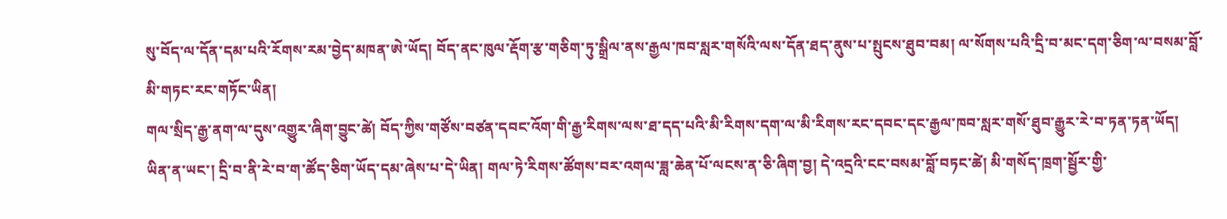སུ་བོད་ལ་དོན་དམ་པའི་རོགས་རམ་བྱེད་མཁན་ཨེ་ཡོད། བོད་ནང་ཁུལ་རྡོག་རྩ་གཅིག་ཏུ་སྒྲིལ་ནས་རྒྱལ་ཁབ་སླར་གསོའི་ལས་དོན་ཐད་ནུས་པ་སྤུངས་ཐུབ་བམ། ལ་སོགས་པའི་དྲི་བ་མང་དག་ཅིག་ལ་བསམ་བློ་མི་གཏང་རང་གཏོང་ཡིན།
གལ་སྲིད་རྒྱ་ནག་ལ་དུས་འགྱུར་ཞིག་བྱུང་ཚེ། བོད་ཀྱིས་གཙོས་བཙན་དབང་འོག་གི་རྒྱ་རིགས་ལས་ཐ་དད་པའི་མི་རིགས་དག་ལ་མི་རིགས་རང་དབང་དང་རྒྱལ་ཁབ་སླར་གསོ་ཐུབ་རྒྱུར་རེ་བ་ཏན་ཏན་ཡོད། ཡིན་ན་ཡང་། དྲི་བ་ནི་རེ་བ་ག་ཚོད་ཅིག་ཡོད་དམ་ཞེས་པ་དེ་ཡིན། གལ་ཏེ་རིགས་ཚོགས་བར་འགལ་ཟླ་ཆེན་པོ་ལངས་ན་ཅི་ཞིག་བྱ། དེ་འདྲའི་ངང་བསམ་བློ་བཏང་ཚེ། མི་གསོད་ཁྲག་སྦྱོར་གྱི་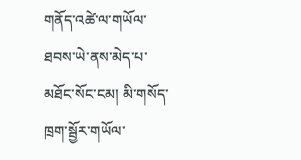གནོད་འཚེ་ལ་གཡོལ་ཐབས་ཡེ་ནས་མེད་པ་མཐོང་སོང་ངམ། མི་གསོད་ཁྲག་སྦྱོར་གཡོལ་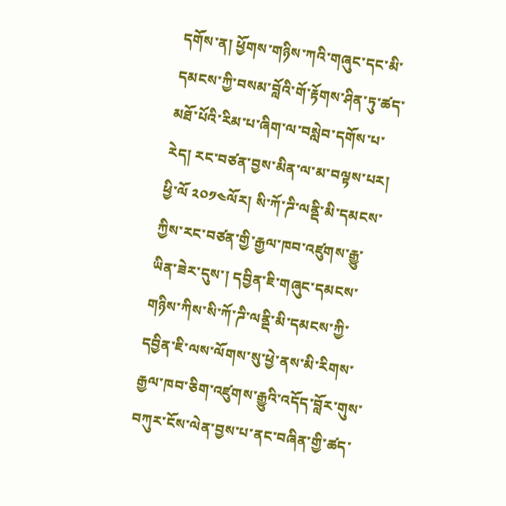དགོས་ན། ཕྱོགས་གཉིས་ཀའི་གཞུང་དང་མི་དམངས་ཀྱི་བསམ་བློའི་གོ་རྟོགས་ཤིན་ཏུ་ཚད་མཐོ་པོའི་རིམ་པ་ཞིག་ལ་བསླེབ་དགོས་པ་རེད། རང་བཙན་བྱས་མིན་ལ་མ་བལྟས་པར། ཕྱི་ལོ ༢༠༡༤ལོར། སི་ཀོ་ཌི་ལནྡི་མི་དམངས་ཀྱིས་རང་བཙན་གྱི་རྒྱལ་ཁབ་འཛུགས་རྒྱུ་ཡིན་ཟེར་དུས་། དབྱིན་ཇི་གཞུང་དམངས་གཉིས་ཀིས་སི་ཀོ་ཌི་ལནྡི་མི་དམངས་ཀྱི་དབྱིན་ཇི་ལས་ལོགས་སུ་ཕྱེ་ནས་མི་རིགས་རྒྱལ་ཁབ་ཅིག་འཛུགས་རྒྱུའི་འདོད་བློར་གུས་བཀུར་ངོས་ལེན་བྱས་པ་ནང་བཞིན་གྱི་ཚད་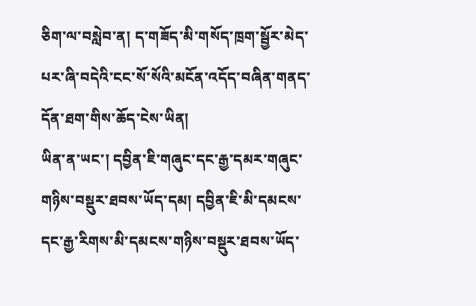ཅིག་ལ་བསླེབ་ན། ད་གཟོད་མི་གསོད་ཁྲག་སྦྱོར་མེད་པར་ཞི་བདེའི་ངང་སོ་སོའི་མངོན་འདོད་བཞིན་གནད་དོན་ཐག་གིས་ཆོད་ངེས་ཡིན།
ཡིན་ན་ཡང་། དབྱིན་ཇི་གཞུང་དང་རྒྱ་དམར་གཞུང་གཉིས་བསྡུར་ཐབས་ཡོད་དམ། དབྱིན་ཇི་མི་དམངས་དང་རྒྱ་རིགས་མི་དམངས་གཉིས་བསྡུར་ཐབས་ཡོད་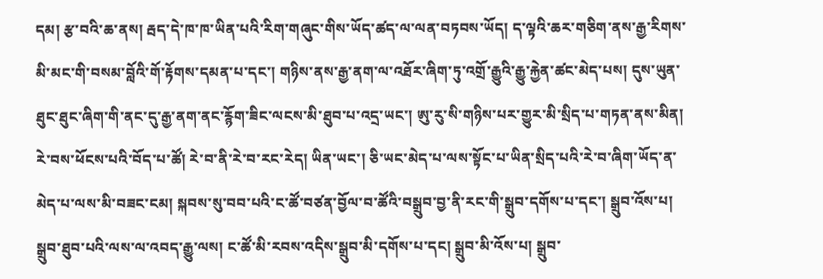དམ། རྩ་བའི་ཆ་ནས། རྦད་དེ་ཁ་ཁ་ཡིན་པའི་རིག་གཞུང་གིས་ཡོད་ཚད་ལ་ལན་བཏབས་ཡོད། ད་ལྟའི་ཆར་གཅིག་ནས་རྒྱ་རིགས་མི་མང་གི་བསམ་བློའི་གོ་རྟོགས་དམན་པ་དང་། གཉིས་ནས་རྒྱ་ནག་ལ་འཐོར་ཞིག་ཏུ་འགྲོ་རྒྱུའི་རྒྱུ་རྐྱེན་ཚང་མེད་པས། དུས་ཡུན་ཐུང་ཐུང་ཞིག་གི་ནང་དུ་རྒྱ་ནག་ནང་རྙོག་ཟིང་ལངས་མི་ཐུབ་པ་འདྲ་ཡང་། ཨུ་རུ་སི་གཉིས་པར་གྱུར་མི་སྲིད་པ་གཏན་ནས་མིན།
རེ་བས་ཕོངས་པའི་བོད་པ་ཚོ། རེ་བ་ནི་རེ་བ་རང་རེད། ཡིན་ཡང་། ཅི་ཡང་མེད་པ་ལས་སྟོང་པ་ཡིན་སྲིད་པའི་རེ་བ་ཞིག་ཡོད་ན་མེད་པ་ལས་མི་བཟང་ངམ། སྐབས་སུ་བབ་པའི་ང་ཚོ་བཙན་བྱོལ་བ་ཚོའི་བསྒྲུབ་བྱ་ནི་རང་གི་སྒྲུབ་དགོས་པ་དང་། སྒྲུབ་འོས་པ། སྒྲུབ་ཐུབ་པའི་ལས་ལ་འབད་རྒྱུ་ལས། ང་ཚོ་མི་རབས་འདིས་སྒྲུབ་མི་དགོས་པ་དང། སྒྲུབ་མི་འོས་པ། སྒྲུབ་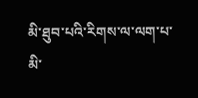མི་ཐུབ་པའི་རིགས་ལ་ལག་པ་མི་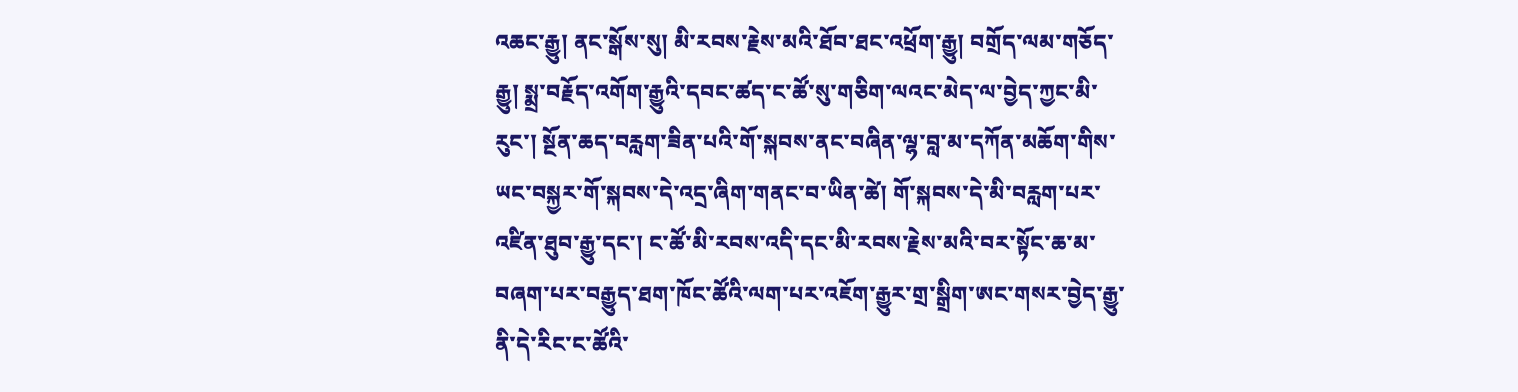འཆང་རྒྱུ། ནང་སྒོས་སུ། མི་རབས་རྗེས་མའི་ཐོབ་ཐང་འཕྲོག་རྒྱུ། བགྲོད་ལམ་གཅོད་རྒྱུ། སྨྲ་བརྗོད་འགོག་རྒྱུའི་དབང་ཚད་ང་ཚོ་སུ་གཅིག་ལའང་མེད་ལ་བྱེད་ཀྱང་མི་རུང་། སྔོན་ཆད་བརླག་ཟིན་པའི་གོ་སྐབས་ནང་བཞིན་ལྷ་བླ་མ་དཀོན་མཆོག་གིས་ཡང་བསྐྱར་གོ་སྐབས་དེ་འདྲ་ཞིག་གནང་བ་ཡིན་ཚེ། གོ་སྐབས་དེ་མི་བརླག་པར་འཛིན་ཐུབ་རྒྱུ་དང་། ང་ཚོ་མི་རབས་འདི་དང་མི་རབས་རྗེས་མའི་བར་སྟོང་ཆ་མ་བཞག་པར་བརྒྱུད་ཐག་ཁོང་ཚོའི་ལག་པར་འཇོག་རྒྱུར་གྲ་སྒྲིག་ཨང་གསར་བྱེད་རྒྱུ་ནི་དེ་རིང་ང་ཚོའི་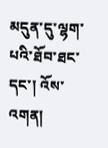མདུན་དུ་ལྷག་པའི་ཐོབ་ཐང་དང་། འོས་འགན།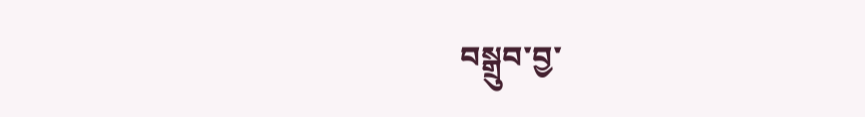བསྒྲུབ་བྱ་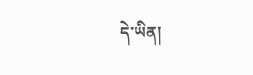དེ་ཡིན།